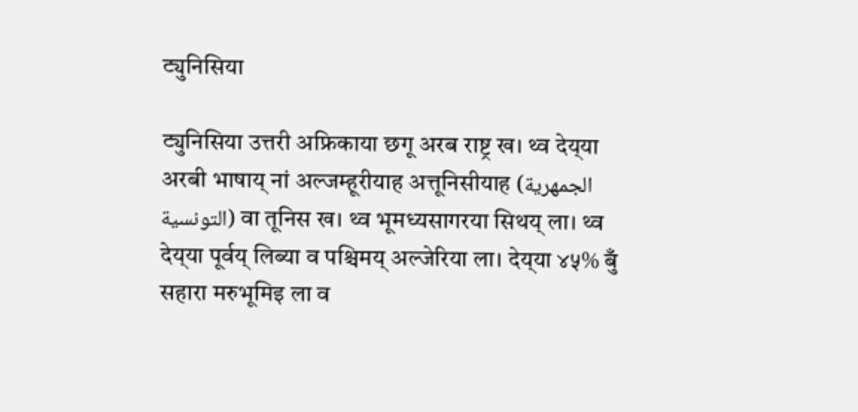ट्युनिसिया

ट्युनिसिया उत्तरी अफ्रिकाया छगू अरब राष्ट्र ख। थ्व देय्‌या अरबी भाषाय् नां अल्जम्हूरीयाह अत्तूनिसीयाह (الجمهرية التونسية) वा तूनिस ख। थ्व भूमध्यसागरया सिथय् ला। थ्व देय्‌या पूर्वय् लिब्या व पश्चिमय् अल्जेरिया ला। देय्‌या ४५% बुँ सहारा मरुभूमिइ ला व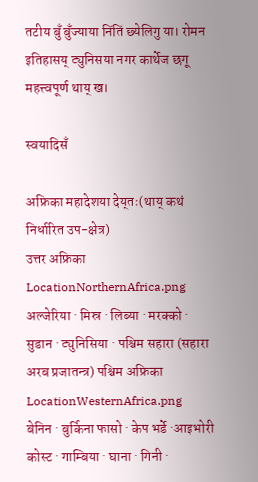तटीय बुँ बुँज्याया निंतिं छ्येलिगु या। रोमन इतिहासय् ट्युनिसया नगर कार्थेज छगू महत्त्वपूर्ण थाय्‌ ख।

स्वयादिसँ

अफ्रिका महादेशया देय्‌तः(थाय्‌ कथं निर्धारित उप-क्षेत्र)
उत्तर अफ्रिका
LocationNorthernAfrica.png
अल्जेरिया · मिस्र · लिब्या · मरक्को · सुडान · ट्युनिसिया · पश्चिम सहारा (सहारा अरब प्रजातन्त्र) पश्चिम अफ्रिका
LocationWesternAfrica.png
बेनिन · बुर्किना फासो · केप भर्डे ·आइभोरी कोस्ट · गाम्बिया · घाना · गिनी ·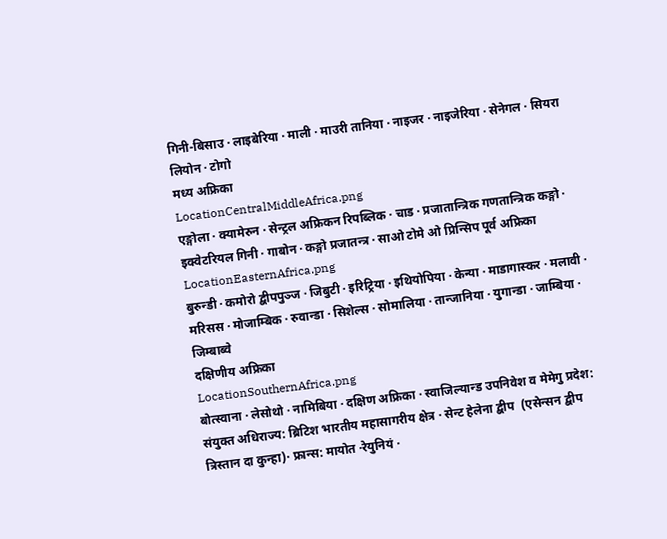गिनी-बिसाउ · लाइबेरिया · माली · माउरी तानिया · नाइजर · नाइजेरिया · सेनेगल · सियरा लियोन · टोगो
मध्य अफ्रिका
LocationCentralMiddleAfrica.png
एङ्गोला · क्यामेरुन · सेन्ट्रल अफ्रिकन रिपब्लिक · चाड · प्रजातान्त्रिक गणतान्त्रिक कङ्गो · इक्वेटरियल गिनी · गाबोन · कङ्गो प्रजातन्त्र · साओ टोमे ओ प्रिन्सिप पूर्व अफ्रिका
LocationEasternAfrica.png
बुरुन्डी · कमोरो द्बीपपुञ्ज · जिबुटी · इरिट्रिया · इथियोपिया · केन्या · माडागास्कर · मलावी · मरिसस · मोजाम्बिक · रुवान्डा · सिशेल्स · सोमालिया · तान्जानिया · युगान्डा · जाम्बिया · जिम्बाब्वे
दक्षिणीय अफ्रिका
LocationSouthernAfrica.png
बोत्स्वाना · लेसोथो · नामिबिया · दक्षिण अफ्रिका · स्वाजिल्यान्ड उपनिवेश व मेमेगु प्रदेश:
संयुक्त अधिराज्य: ब्रिटिश भारतीय महासागरीय क्षेत्र · सेन्ट हेलेना द्बीप  (एसेन्सन द्बीप त्रिस्तान दा कुन्हा)· फ्रान्स: मायोत ·रेयुनियं ·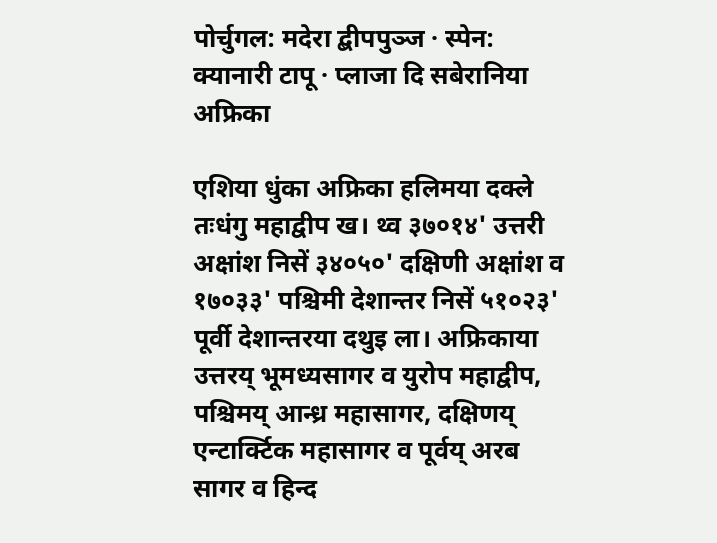पोर्चुगल: मदेरा द्बीपपुञ्ज · स्पेन: क्यानारी टापू · प्लाजा दि सबेरानिया
अफ्रिका

एशिया धुंका अफ्रिका हलिमया दक्ले तःधंगु महाद्वीप ख। थ्व ३७०१४' उत्तरी अक्षांश निसें ३४०५०' दक्षिणी अक्षांश व १७०३३' पश्चिमी देशान्तर निसें ५१०२३' पूर्वी देशान्तरया दथुइ ला। अफ्रिकाया उत्तरय् भूमध्यसागर व युरोप महाद्वीप, पश्चिमय् आन्ध्र महासागर, दक्षिणय् एन्टार्क्टिक महासागर व पूर्वय् अरब सागर व हिन्द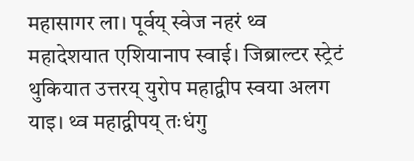महासागर ला। पूर्वय् स्वेज नहरं थ्व महादेशयात एशियानाप स्वाई। जिब्राल्टर स्ट्रेटं थुकियात उत्तरय् युरोप महाद्वीप स्वया अलग याइ। थ्व महाद्वीपय् तःधंगु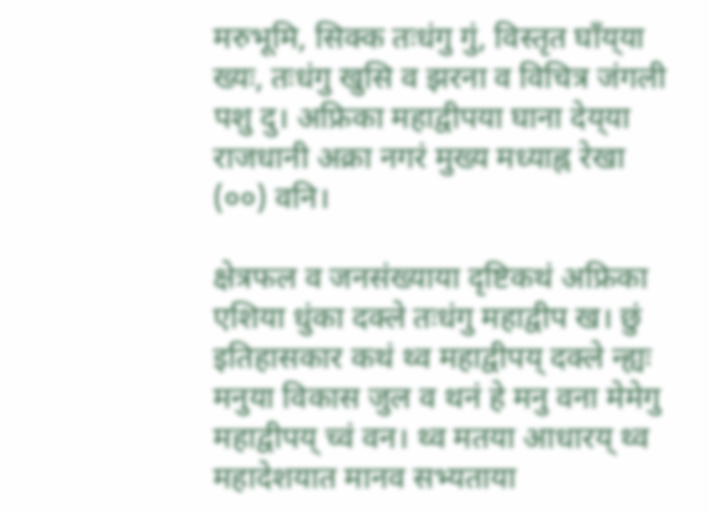मरुभूमि, सिक्क तःधंगु गुं, विस्तृत घाँय्‌या ख्यः, तःधंगु खुसि व झरना व विचित्र जंगली पशु दु। अफ्रिका महाद्वीपया घाना देय्‌या राजधानी अक्रा नगरं मुख्य मध्याह्न रेखा (००) वनि।

क्षेत्रफल व जनसंख्‍याया दृष्टिकथं अफ्रिका एशिया धुंका दक्ले तःधंगु महाद्वीप ख। छुं इतिहासकार कथं थ्व महाद्वीपय् दक्ले न्ह्यः मनुया विकास जुल व थनं हे मनु वना मेमेगु महाद्वीपय् च्वं वन। थ्व मतया आधारय् थ्व महादेशयात मानव सभ्‍यताया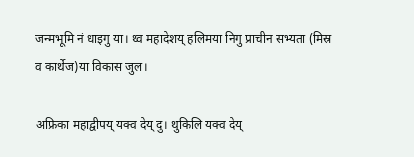जन्‍मभूमि नं धाइगु या। थ्व महादेशय् हलिमया निगु प्राचीन सभ्यता (मिस्र व कार्थेज)या विकास जुल।

अफ्रिका महाद्वीपय् यक्व देय्‌ दु। थुकिलि यक्व देय्‌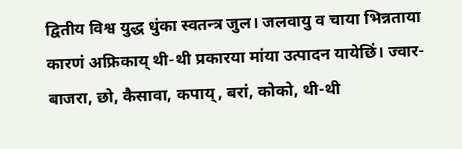द्वितीय विश्व युद्ध धुंका स्वतन्त्र जुल। जलवायु व चाया भिन्नताया कारणं अफ्रिकाय् थी-थी प्रकारया मांया उत्पादन यायेछिं। ज्वार-बाजरा, छो, कैसावा, कपाय्‌, बरां, कोको, थी-थी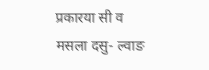प्रकारया सी व मसला दसु- ल्वाङ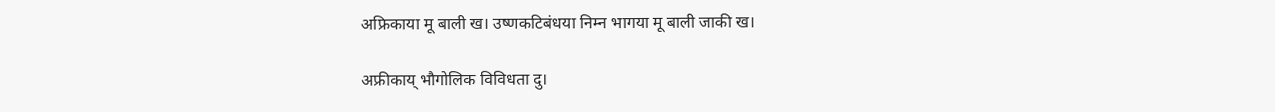अफ्रिकाया मू बाली ख। उष्णकटिबंधया निम्न भागया मू बाली जाकी ख।

अफ्रीकाय् भौगोलिक विविधता दु।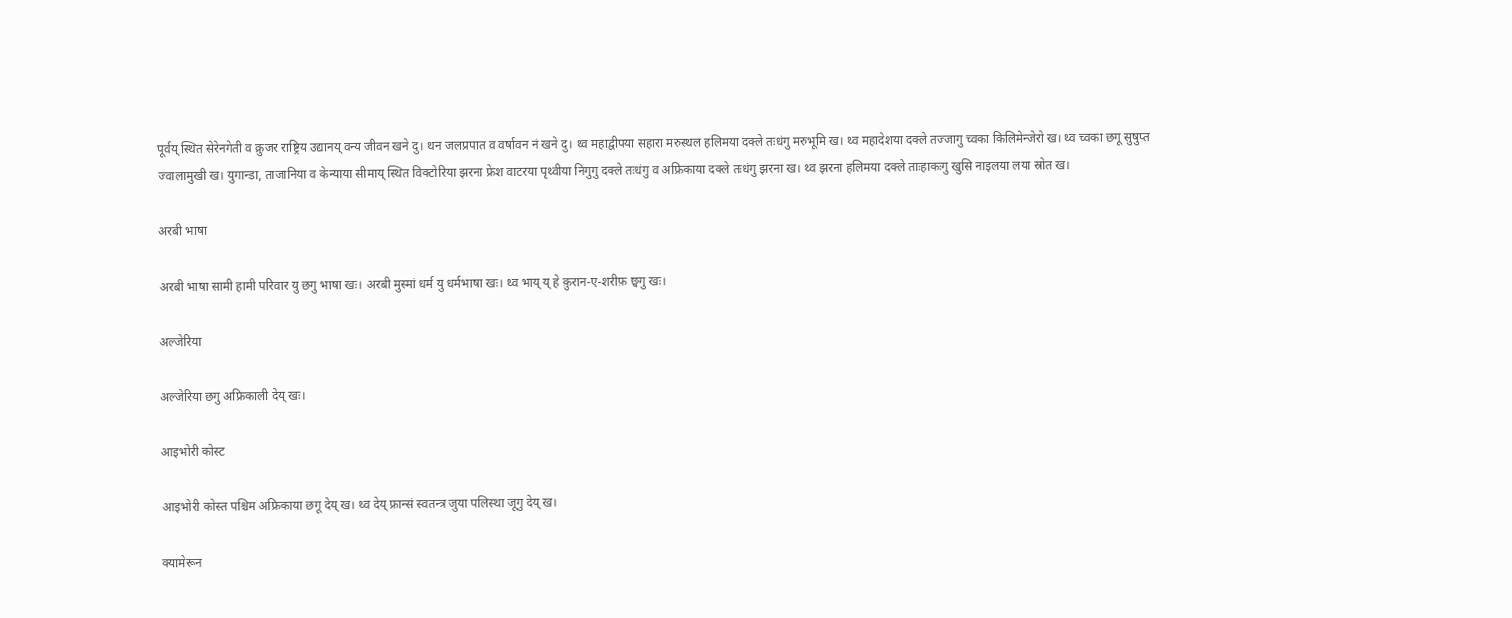पूर्वय् स्थित सेरेनगेती व क्रुजर राष्ट्रिय उद्यानय् वन्‍य जीवन खने दु। थन जलप्रपात व वर्षावन नं खने दु। थ्व महाद्वीपया सहारा मरुस्‍थल हलिमया दक्ले तःधंगु मरुभूमि ख। थ्व महादेशया दक्ले तज्जागु च्वका किलिमेन्जेरो ख। थ्व च्वका छगू सुषुप्‍त ज्वालामुखी ख। युगान्डा, ताजानिया व केन्याया सीमाय् स्थित विक्‍टोरिया झरना फ्रेश वाटरया पृथ्वीया निगुगु दक्ले तःधंगु व अफ्रिकाया दक्ले तःधंगु झरना ख। थ्व झरना हलिमया दक्ले ताःहाकःगु खुसि नाइलया लया स्रोत ख।

अरबी भाषा

अरबी भाषा सामी हामी परिवार यु छगु भाषा खः। अरबी मुस्मां धर्म यु धर्मभाषा खः। थ्व भाय् य् हे क़ुरान-ए-शरीफ़ छ्वगु खः।

अल्जेरिया

अल्जेरिया छगु अफ्रिकाली देय् खः।

आइभोरी कोस्ट

आइभोरी कोस्त पश्चिम अफ्रिकाया छगू देय् ख। थ्व देय् फ्रान्सं स्वतन्त्र जुया पलिस्था जूगु देय् ख।

क्यामेरून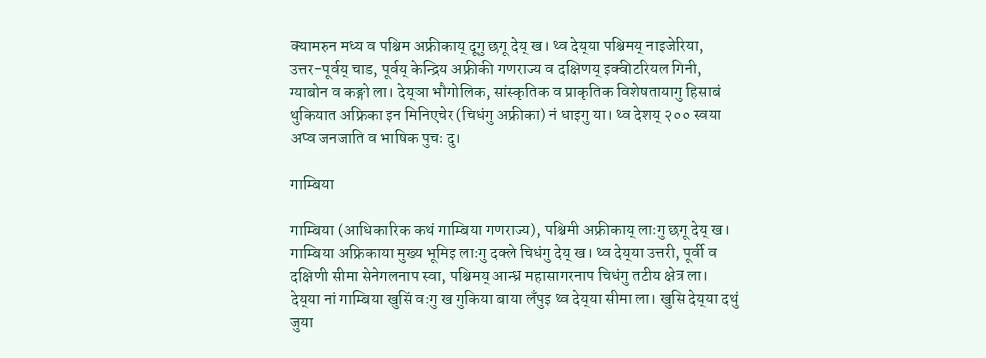क्यामरुन मध्य व पश्चिम अफ्रीकाय् दूगु छगू देय्‌ ख। थ्व देय्‌या पश्चिमय् नाइजेरिया, उत्तर-पूर्वय् चाड, पूर्वय् केन्द्रिय अफ्रीकी गणराज्य व दक्षिणय् इक्वीटरियल गिनी, ग्याबोन व कङ्गो ला। देय्‌ञा भौगोलिक, सांस्कृतिक व प्राकृतिक विशेषतायागु हिसाबं थुकियात अफ्रिका इन मिनिएचेर (चिधंगु अफ्रीका) नं धाइगु या। थ्व देशय् २०० स्वया अप्व जनजाति व भाषिक पुचः दु।

गाम्बिया

गाम्बिया (आधिकारिक कथं गाम्बिया गणराज्य), पश्चिमी अफ्रीकाय् लाःगु छगू देय्‌ ख। गाम्बिया अफ्रिकाया मुख्य भूमिइ लाःगु दक्ले चिधंगु देय्‌ ख। थ्व देय्‌या उत्तरी, पूर्वी व दक्षिणी सीमा सेनेगलनाप स्वा, पश्चिमय् आन्ध्र महासागरनाप चिधंगु तटीय क्षेत्र ला। देय्‌या नां गाम्बिया खुसिं वःगु ख गुकिया बाया लँपुइ थ्व देय्‌या सीमा ला। खुसि देय्‌या दथुं जुया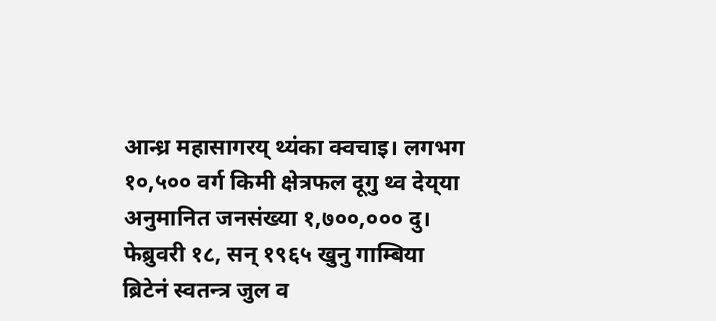आन्ध्र महासागरय् थ्यंका क्वचाइ। लगभग १०,५०० वर्ग किमी क्षेत्रफल दूगु थ्व देय्‌या अनुमानित जनसंख्या १,७००,००० दु। फेब्रुवरी १८, सन् १९६५ खुनु गाम्बिया ब्रिटेनं स्वतन्त्र जुल व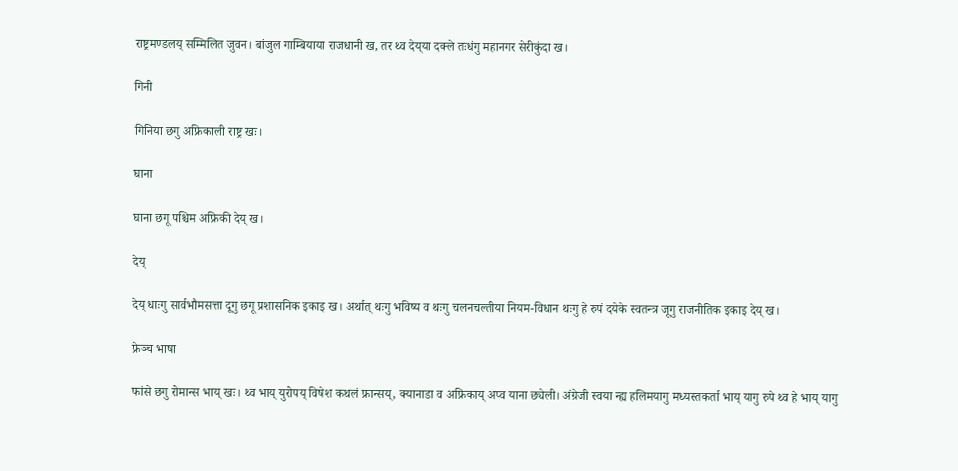राष्ट्रमण्डलय् सम्मिलित जुवन। बांजुल गाम्बियाया राजधानी ख, तर थ्व देय्‌या दक्ले तःधंगु महानगर सेरीकुंदा ख।

गिनी

गिनिया छगु अफ्रिकाली राष्ट्र खः।

घाना

घाना छगू पश्चिम अफ्रिकी देय् ख।

देय्

देय् धाःगु सार्वभौमसत्ता दूगु छगू प्रशासनिक इकाइ ख। अर्थात् थःगु भविष्य व थःगु चलनचल्तीया नियम-विधान थःगु हे रुपं दयेके स्वतन्त्र जूगु राजनीतिक इकाइ देय् ख।

फ्रेञ्च भाषा

फांसे छगु रोमान्स भाय् खः। थ्व भाय् युरोपय् विषेश कथलं फ्रान्सय्, क्यानाडा व अफ्रिकाय् अप्व याना छ्येली। अंग्रेजी स्वया न्ह्य हलिमयागु मध्यस्तकर्ता भाय् यागु रुपे थ्व हे भाय् यागु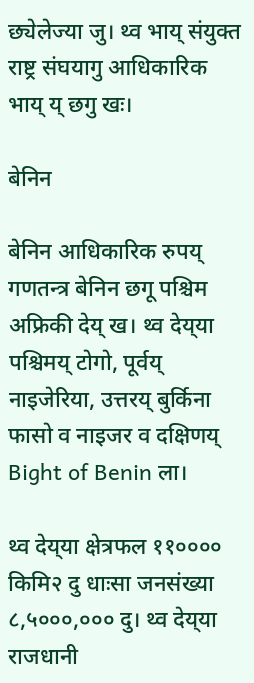छ्येलेज्या जु। थ्व भाय् संयुक्त राष्ट्र संघयागु आधिकारिक भाय् य् छगु खः।

बेनिन

बेनिन आधिकारिक रुपय् गणतन्त्र बेनिन छगू पश्चिम अफ्रिकी देय्‌ ख। थ्व देय्‌या पश्चिमय् टोगो, पूर्वय् नाइजेरिया, उत्तरय् बुर्किना फासो व नाइजर व दक्षिणय् Bight of Benin ला।

थ्व देय्‌या क्षेत्रफल ११०००० किमि२ दु धाःसा जनसंख्या ८,५०००,००० दु। थ्व देय्‌या राजधानी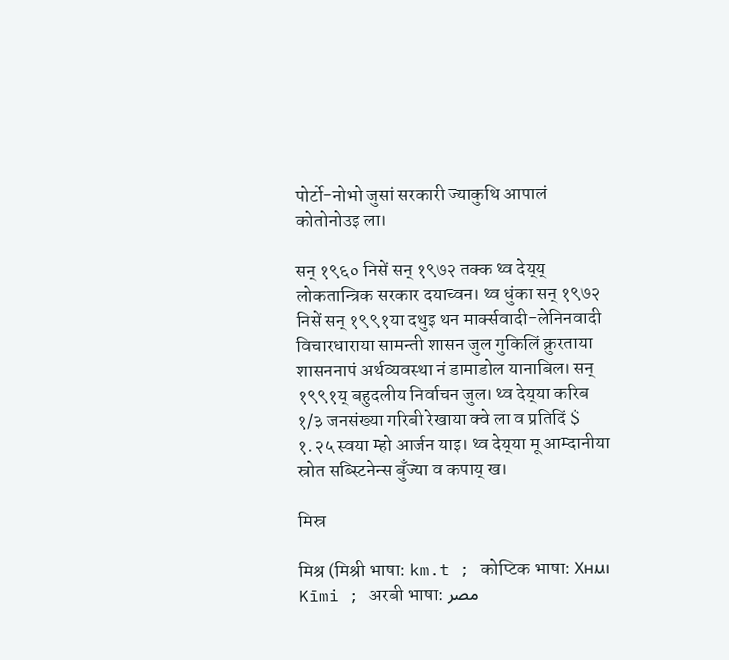पोर्टो-नोभो जुसां सरकारी ज्याकुथि आपालं कोतोनोउइ ला।

सन् १९६० निसें सन् १९७२ तक्क थ्व देय्‌य् लोकतान्त्रिक सरकार दयाच्वन। थ्व धुंका सन् १९७२ निसें सन् १९९१या दथुइ थन मार्क्सवादी-लेनिनवादी विचारधाराया सामन्ती शासन जुल गुकिलिं क्रुरताया शासननापं अर्थव्यवस्था नं डामाडोल यानाबिल। सन् १९९१य् बहुदलीय निर्वाचन जुल। थ्व देय्‌या करिब १/३ जनसंख्या गरिबी रेखाया क्वे ला व प्रतिदिं $ १.२५ स्वया म्हो आर्जन याइ। थ्व देय्‌या मू आम्दानीया स्रोत सब्स्टिनेन्स बुँज्या व कपाय्‌ ख।

मिस्र

मिश्र (मिश्री भाषा: km.t ; कोप्टिक भाषा: Ⲭⲏⲙⲓ Kīmi ; अरबी भाषा: مصر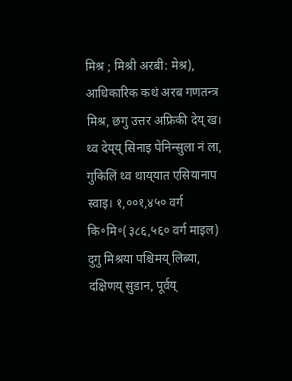मिश्र ; मिश्री अरबी: मेश्र), आधिकारिक कथं अरब गणतन्त्र मिश्र, छगु उत्तर अफ्रिकी देय् ख। थ्व देय्‌य् सिनाइ पेनिन्सुला नं ला, गुकिलिं थ्व थाय्‌यात एसियानाप स्वाइ। १,००१,४५० वर्ग कि॰मि॰(३८६,५६० वर्ग माइल) दुगु मिश्रया पश्चिमय् लिब्या, दक्षिणय् सुडान, पूर्वय्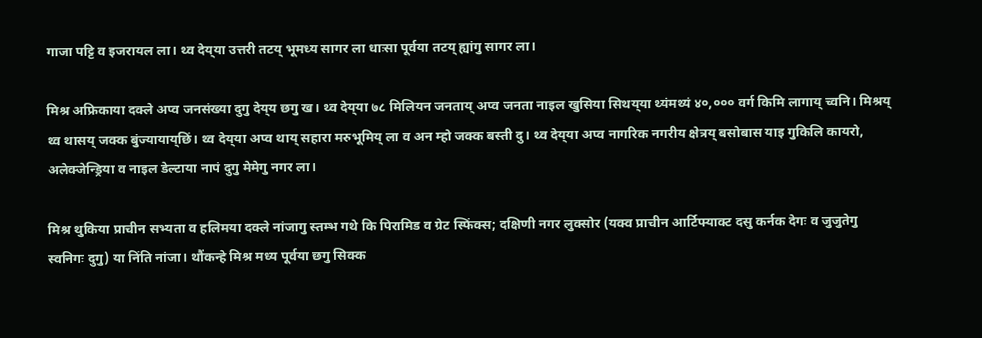गाजा पट्टि व इजरायल ला। थ्व देय्‌या उत्तरी तटय् भूमध्य सागर ला धाःसा पूर्वया तटय् ह्यांगु सागर ला।

मिश्र अफ्रिकाया दक्ले अप्व जनसंख्या दुगु देय्‌य छगु ख। थ्व देय्‌या ७८ मिलियन जनताय् अप्व जनता नाइल खुसिया सिथय्‌या थ्यंमथ्यं ४०,००० वर्ग किमि लागाय् च्वनि। मिश्रय् थ्व थासय् जक्क बुंज्यायाय्‌छिं। थ्व देय्‌या अप्व थाय् सहारा मरुभूमिय् ला व अन म्हो जक्क बस्ती दु। थ्व देय्‌या अप्व नागरिक नगरीय क्षेत्रय् बसोबास याइ गुकिलि कायरो, अलेक्जेन्ड्रिया व नाइल डेल्टाया नापं दुगु मेमेगु नगर ला।

मिश्र थुकिया प्राचीन सभ्यता व हलिमया दक्ले नांजागु स्तम्भ गथे कि पिरामिड व ग्रेट स्फिंक्स; दक्षिणी नगर लुक्सोर (यक्व प्राचीन आर्टिफ्याक्ट दसु कर्नक देगः व जुजुतेगु स्वनिगः दुगु) या निंति नांजा। थौंकन्हे मिश्र मध्य पूर्वया छगु सिक्क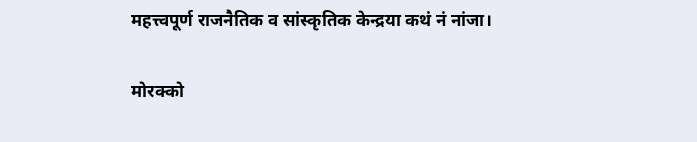महत्त्वपूर्ण राजनैतिक व सांस्कृतिक केन्द्रया कथं नं नांजा।

मोरक्को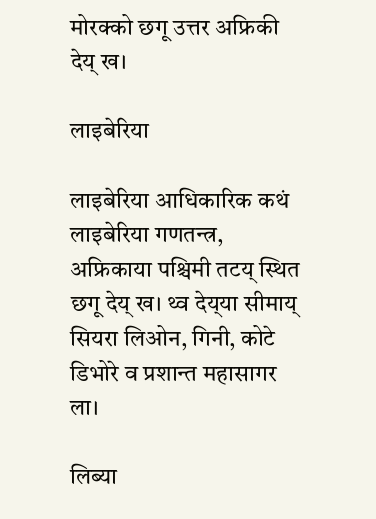मोरक्को छगू उत्तर अफ्रिकी देय्‌ ख।

लाइबेरिया

लाइबेरिया आधिकारिक कथं लाइबेरिया गणतन्त्र, अफ्रिकाया पश्चिमी तटय् स्थित छगू देय्‌ ख। थ्व देय्‌या सीमाय् सियरा लिओन, गिनी, कोटे डिभोरे व प्रशान्त महासागर ला।

लिब्या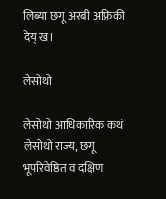लिब्या छगू अरबी अफ्रिकी देय्‌ ख।

लेसोथो

लेसोथो आधिकारिक कथं लेसोथो राज्य, छगू भूपरिवेष्ठित व दक्षिण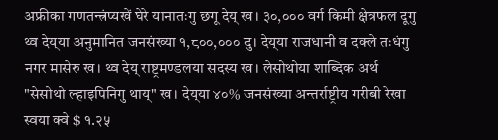अफ्रीका गणतन्त्रंप्यखें घेरे यानातःगु छगू देय्‌ ख। ३०,००० वर्ग किमी क्षेत्रफल दूगु थ्व देय्‌या अनुमानित जनसंख्या १,८००,००० दु। देय्‌या राजधानी व दक्ले तःधंगु नगर मासेरु ख। थ्व देय्‌ राष्ट्रमण्डलया सदस्य ख। लेसोथोया शाब्दिक अर्थ "सेसोथो ल्हाइपिनिगु थाय्‌" ख। देय्‌या ४०% जनसंख्या अन्तर्राष्ट्रीय गरीबी रेखा स्वया क्वे $ १.२५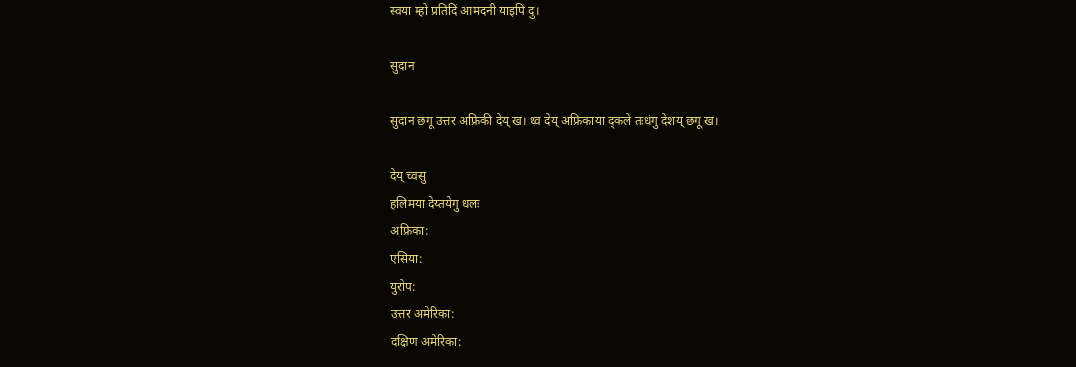स्वया म्हो प्रतिदिं आमदनी याइपिं दु।

सुदान

सुदान छगू उत्तर अफ्रिकी देय् ख। थ्व देय् अफ्रिकाया द्कले तःधंगु देशय् छगू ख।

देय् च्वसु
हलिमया देय्तयेगु धलः
अफ्रिका:
एसिया:
युरोप:
उत्तर अमेरिका:
दक्षिण अमेरिका: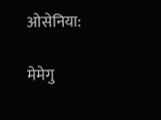ओसेनिया:

मेमेगु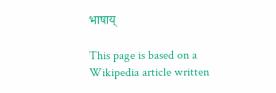भाषाय्

This page is based on a Wikipedia article written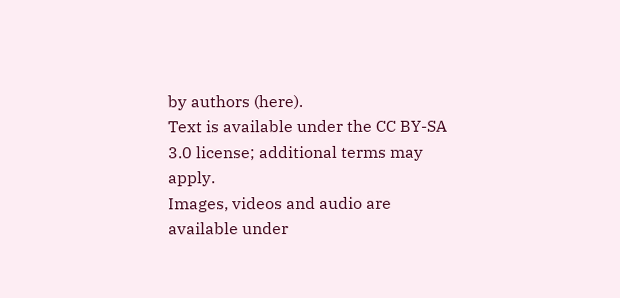by authors (here).
Text is available under the CC BY-SA 3.0 license; additional terms may apply.
Images, videos and audio are available under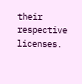their respective licenses.